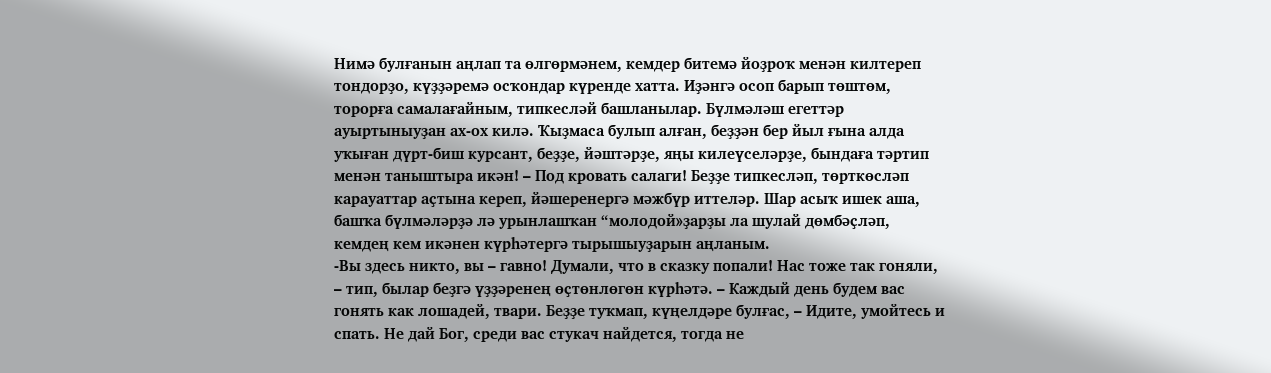Нимә булғанын аңлап та өлгөрмәнем, кемдер битемә йоҙроҡ менән килтереп тондорҙо, күҙҙәремә осҡондар күренде хатта. Иҙәнгә осоп барып төштөм, торорға самалағайным, типкесләй башланылар. Бүлмәләш егеттәр ауыртыныуҙан ах-ох килә. Ҡыҙмаса булып алған, беҙҙән бер йыл ғына алда уҡыған дүрт-биш курсант, беҙҙе, йәштәрҙе, яңы килеүселәрҙе, бындаға тәртип менән таныштыра икән! – Под кровать салаги! Беҙҙе типкесләп, төрткөсләп карауаттар аҫтына кереп, йәшеренергә мәжбүр иттеләр. Шар асыҡ ишек аша, башҡа бүлмәләрҙә лә урынлашҡан “молодой»ҙарҙы ла шулай дөмбәҫләп, кемдең кем икәнен күрһәтергә тырышыуҙарын аңланым.
-Вы здесь никто, вы – гавно! Думали, что в сказку попали! Нас тоже так гоняли, – тип, былар беҙгә үҙҙәренең өҫтөнлөгөн күрһәтә. – Каждый день будем вас гонять как лошадей, твари. Беҙҙе туҡмап, күңелдәре булғас, – Идите, умойтесь и спать. Не дай Бог, среди вас стукач найдется, тогда не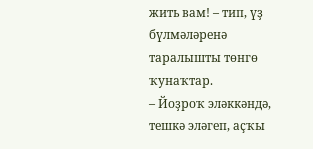жить вам! – тип, үҙ бүлмәләренә таралышты төнгө ҡунаҡтар.
– Йоҙроҡ эләккәндә, тешкә эләгеп, аҫҡы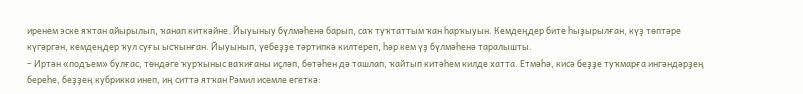иренем эске яҡтан айырылып, ҡанап киткәйне. Йыуыныу бүлмәһенә барып, саҡ туҡтаттым ҡан һарҡыуын. Кемдеңдер бите һыҙырылған, күҙ төптәре күгәргән, кемдеңдер ҡул суғы ысҡынған. Йыуынып, үебеҙҙе тәртипкә килтереп, һәр кем үҙ бүлмәһенә таралышты.
– Иртән «подъем» булғас, төндәге ҡурҡыныс ваҡиғаны иҫләп, бөтәһен дә ташлап, ҡайтып китәһем килде хатта. Етмәһә, кисә беҙҙе туҡмарға ингәндәрҙең береһе, беҙҙең кубрикка инеп, иң ситтә ятҡан Рәмил исемле егеткә: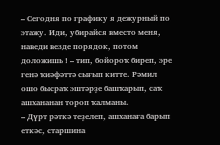– Сегодня по графику я дежурный по этажу. Иди, убирайся вместо меня, наведи везде порядок, потом доложишь ! – тип, бойороҡ биреп, эре генә ҡиәфәттә сығып китте. Рәмил ошо бысраҡ эштәрҙе башҡарып, саҡ ашхананан тороп ҡалманы.
– Дүрт рәткә теҙелеп, ашханаға барып еткәс, старшина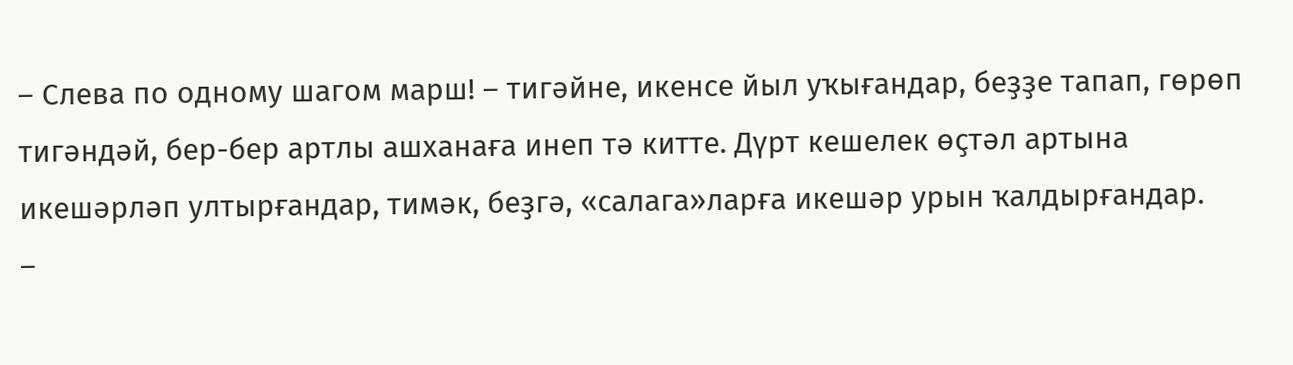– Слева по одному шагом марш! – тигәйне, икенсе йыл уҡығандар, беҙҙе тапап, гөрөп тигәндәй, бер-бер артлы ашханаға инеп тә китте. Дүрт кешелек өҫтәл артына икешәрләп ултырғандар, тимәк, беҙгә, «салага»ларға икешәр урын ҡалдырғандар.
–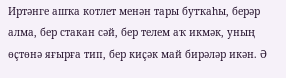Иртәнге ашҡа котлет менән тары бутҡаһы, берәр алма, бер стакан сәй, бер телем аҡ икмәк, уның өҫтөнә яғырға тип, бер киҫәк май бирәләр икән. Ә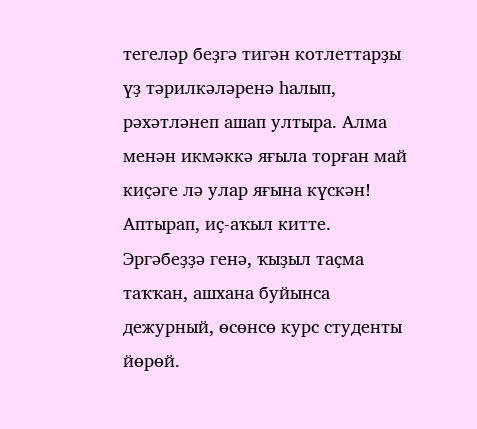тегеләр беҙгә тигән котлеттарҙы үҙ тәрилкәләренә һалып, рәхәтләнеп ашап ултыра. Алма менән икмәккә яғыла торған май киҫәге лә улар яғына күскән! Аптырап, иҫ-аҡыл китте. Эргәбеҙҙә генә, ҡыҙыл таҫма таҡҡан, ашхана буйынса дежурный, өсөнсө курс студенты йөрөй.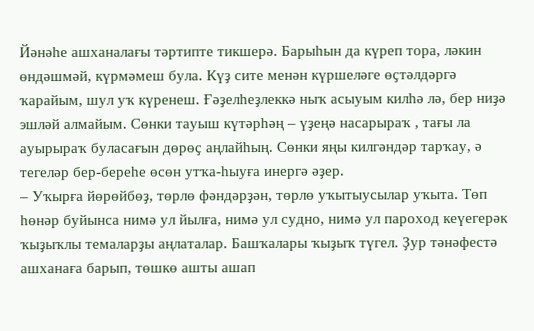Йәнәһе ашханалағы тәртипте тикшерә. Барыһын да күреп тора, ләкин өндәшмәй, күрмәмеш була. Күҙ сите менән күршеләге өҫтәлдәргә ҡарайым, шул уҡ күренеш. Ғәҙелһеҙлеккә ныҡ асыуым килһә лә, бер ниҙә эшләй алмайым. Сөнки тауыш күтәрһәң – үҙеңә насарыраҡ , тағы ла ауырыраҡ буласағын дөрөҫ аңлайһың. Сөнки яңы килгәндәр тарҡау, ә тегеләр бер-береһе өсөн утҡа-һыуға инергә әҙер.
– Уҡырға йөрөйбөҙ, төрлө фәндәрҙән, төрлө уҡытыусылар уҡыта. Төп һөнәр буйынса нимә ул йылға, нимә ул судно, нимә ул пароход кеүегерәк ҡыҙыҡлы темаларҙы аңлаталар. Башҡалары ҡыҙыҡ түгел. Ҙур тәнәфестә ашханаға барып, төшкө ашты ашап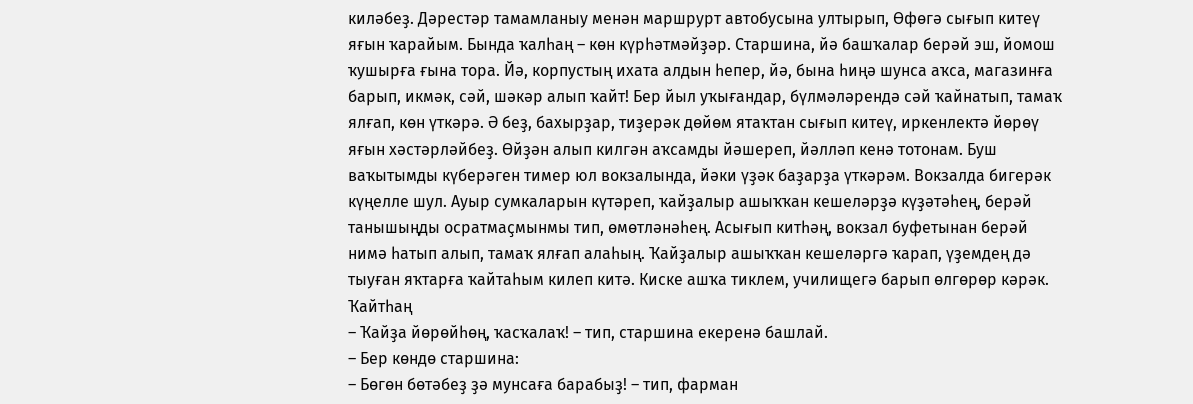киләбеҙ. Дәрестәр тамамланыу менән маршрурт автобусына ултырып, Өфөгә сығып китеү яғын ҡарайым. Бында ҡалһаң – көн күрһәтмәйҙәр. Старшина, йә башҡалар берәй эш, йомош ҡушырға ғына тора. Йә, корпустың ихата алдын һепер, йә, бына һиңә шунса аҡса, магазинға барып, икмәк, сәй, шәкәр алып ҡайт! Бер йыл уҡығандар, бүлмәләрендә сәй ҡайнатып, тамаҡ ялғап, көн үткәрә. Ә беҙ, бахырҙар, тиҙерәк дөйөм ятаҡтан сығып китеү, иркенлектә йөрөү яғын хәстәрләйбеҙ. Өйҙән алып килгән аҡсамды йәшереп, йәлләп кенә тотонам. Буш ваҡытымды күберәген тимер юл вокзалында, йәки үҙәк баҙарҙа үткәрәм. Вокзалда бигерәк күңелле шул. Ауыр сумкаларын күтәреп, ҡайҙалыр ашыҡҡан кешеләрҙә күҙәтәһең, берәй танышыңды осратмаҫмынмы тип, өмөтләнәһең. Асығып китһәң, вокзал буфетынан берәй нимә һатып алып, тамаҡ ялғап алаһың. Ҡайҙалыр ашыҡҡан кешеләргә ҡарап, үҙемдең дә тыуған яҡтарға ҡайтаһым килеп китә. Киске ашҡа тиклем, училищегә барып өлгөрөр кәрәк. Ҡайтһаң
– Ҡайҙа йөрөйһөң, ҡасҡалаҡ! – тип, старшина екеренә башлай.
– Бер көндө старшина:
– Бөгөн бөтәбеҙ ҙә мунсаға барабыҙ! – тип, фарман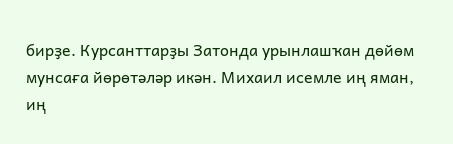бирҙе. Курсанттарҙы Затонда урынлашҡан дөйөм мунсаға йөрөтәләр икән. Михаил исемле иң яман, иң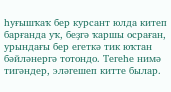һуғышҡаҡ бер курсант юлда китеп барғанда уҡ, беҙгә ҡаршы осраған, урындағы бер егеткә тик юҡтан бәйләнергә тотондо. Тегеһе нимә тигәндер, эләгешеп китте былар.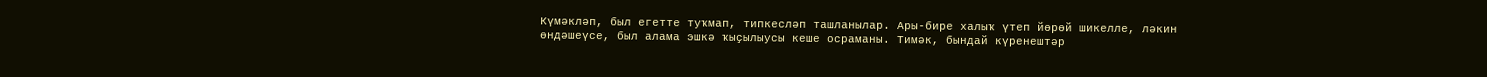Күмәкләп, был егетте туҡмап, типкесләп ташланылар. Ары-бире халыҡ үтеп йөрөй шикелле, ләкин өндәшеүсе, был алама эшкә ҡыҫылыусы кеше осраманы. Тимәк, бындай күренештәр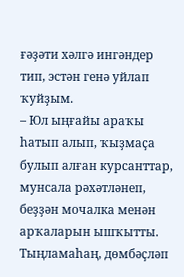ғәҙәти хәлгә ингәндер тип, эстән генә уйлап ҡуйҙым.
– Юл ыңғайы араҡы һатып алып, ҡыҙмаҫа булып алған курсанттар, мунсала рәхәтләнеп, беҙҙән мочалка менән арҡаларын ышҡытты. Тыңламаһаң, дөмбәҫләп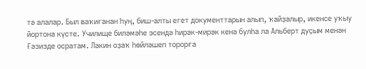тә алалар. Был ваҡиғанан һуң, биш-алты егет документтарын алып, ҡайҙалыр, икенсе уҡыу йортона күсте. Училище биләмәһе эсендә һирәк-мирәк кенә булһа ла Альберт дуҫым менән Ғәзизде осратам. Ләкин оҙаҡ һөйләшеп торорға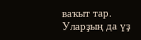ваҡыт тар. Уларҙың да үҙ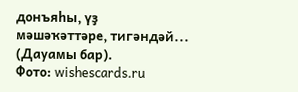донъяһы, үҙ мәшәҡәттәре, тигәндәй...
(Дауамы бар).
Фото: wishescards.ru